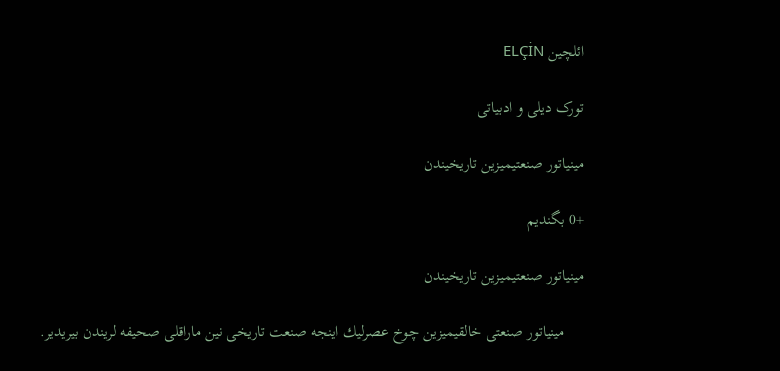ائلچین ELÇİN

تورک دیلی و ادبیاتی

مینیاتور صنعتیمیزین تاریخیندن

+0 بگندیم

مینیاتور صنعتیمیزین تاریخیندن

     مینیاتور صنعتی خالقیمیزین چوخ عصرلیك اینجه صنعت تاریخی نین ماراقلی صحیفه لریندن بیریدیر.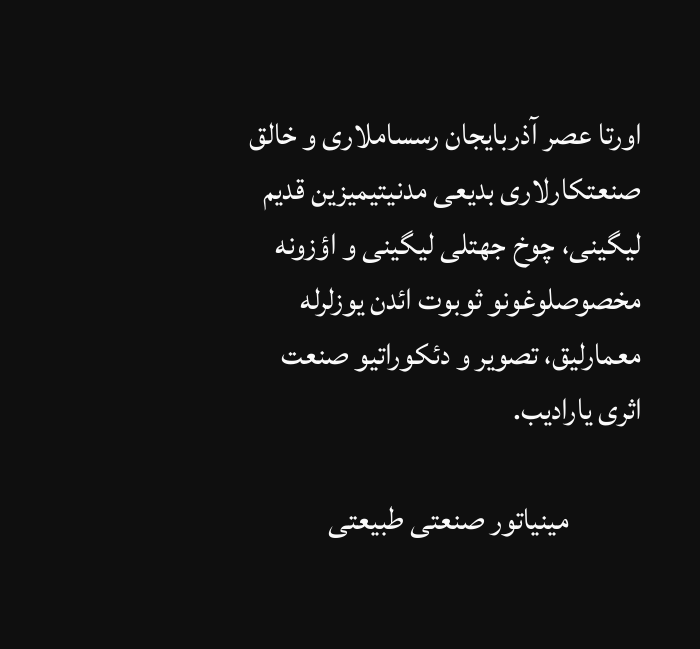اورتا عصر آذربایجان رسساملاری و خالق صنعتكارلاری بدیعی مدنیتیمیزین قدیم لیگینی، چوخ جهتلی لیگینی و اؤزونه مخصوصلوغونو ثوبوت ائدن یوزلرله معمارلیق، تصویر و دئكوراتیو صنعت اثری یارادیب.

            مینیاتور صنعتی طبیعتی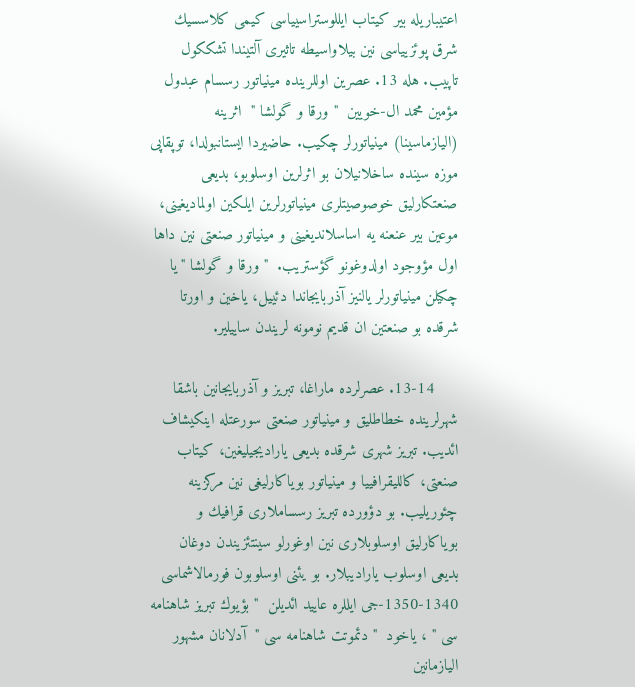اعتیباریله بیر كیتاب ایللوستراسییاسی كیمی كلاسسیك شرق پوئزییاسی نین بیلاواسیطه تاثیری آلتیندا تشككول تاپیب. هله 13. عصرین اوللرینده مینیاتور رسسام عبدول مؤمین محمد ال-خویین  " ورقا و گولشا "  اثرینه (الیازماسینا) مینیاتورلر چكیب. حاضیردا ایستانبولدا، توپقاپی موزه سینده ساخلانیلان بو اثرلرین اوسلوبو، بدیعی صنعتكارلیق خوصوصیتلری مینیاتورلرین ایلكین اولمادیغینی، موعین بیر عنعنه یه اساسلاندیغینی و مینیاتور صنعتی نین داها اول مؤوجود اولدوغونو گؤستریب.  " ورقا و گولشا " یا چكیلن مینیاتورلر یالنیز آذربایجاندا دئییل، یاخین و اورتا شرقده بو صنعتین ان قدیم نومونه لریندن ساییلیر.

     13-14. عصرلرده ماراغا، تبریز و آذربایجانین باشقا شهرلرینده خطاطلیق و مینیاتور صنعتی سورعتله اینكیشاف ائدیب. تبریز شهری شرقده بدیعی یارادیجیلیغین، كیتاب صنعتی، كاللیقرافییا و مینیاتور بویاكارلیغی نین مركزینه چئوریلیب. بو دؤورده تبریز رسساملاری قرافیك و بویاكارلیق اوسلوبلاری نین اوغورلو سینتئزیندن دوغان بدیعی اوسلوب یارادیبلار. بو یئنی اوسلوبون فورمالاشماسی 1340-1350-جی ایللره عایید ائدیلن  " بؤیوك تبریز شاهنامه سی " ، یاخود  " دئموتت شاهنامه سی "  آدلانان مشهور الیازمانین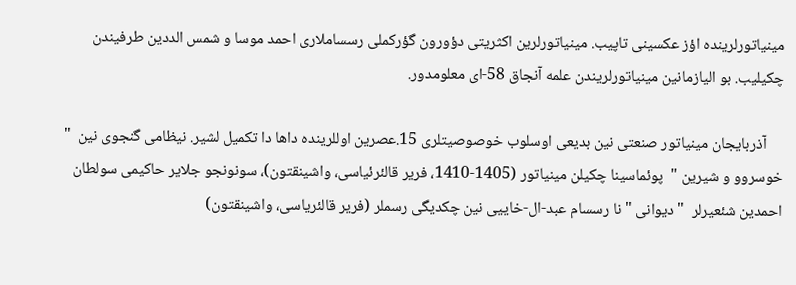مینیاتورلرینده اؤز عكسینی تاپیب. مینیاتورلرین اكثریتی دؤورون گؤركملی رسساملاری احمد موسا و شمس الددین طرفیندن چكیلیب. بو الیازمانین مینیاتورلریندن علمه آنجاق 58-ای معلومدور.

     آذربایجان مینیاتور صنعتی نین بدیعی اوسلوب خوصوصیتلری 15.عصرین اوللرینده داها دا تكمیل لشیر. نیظامی گنجوی نین  " خوسروو و شیرین "  پوئماسینا چكیلن مینیاتور (1405-1410، فریر قالئرئیاسی، واشینقتون)، سونونجو جلایر حاكیمی سولطان احمدین شئعیرلر  " دیوانی " نا رسسام عبد-ال-خاییی نین چكدیگی رسملر (فریر قالئریاسی، واشینقتون)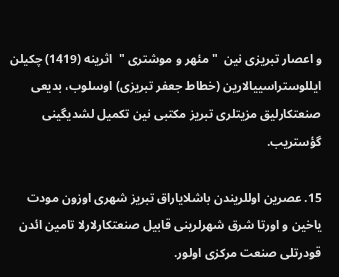و اعصار تبریزی نین  " مئهر و موشتری "  اثرینه (1419) چكیلن ایللوستراسییالارین (خطاط جعفر تبریزی) اوسلوب، بدیعی صنعتكارلیق مزیتلری تبریز مكتبی نین تكمیل لشدیگینی گؤستریب.

15. عصرین اوللریندن باشلایاراق تبریز شهری اوزون مودت یاخین و اورتا شرق شهرلرینی قابیل صنعتكارلارلا تامین ائدن قودرتلی صنعت مركزی اولور.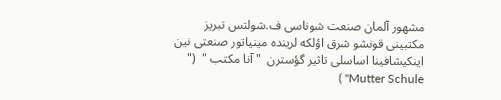مشهور آلمان صنعت شوناسی ف.شولتس تبریز مكتبینی قونشو شرق اؤلكه لرینده مینیاتور صنعتی نین اینكیشافینا اساسلی تاثیر گؤسترن  " آنا مكتب "  (" Mutter Schule" )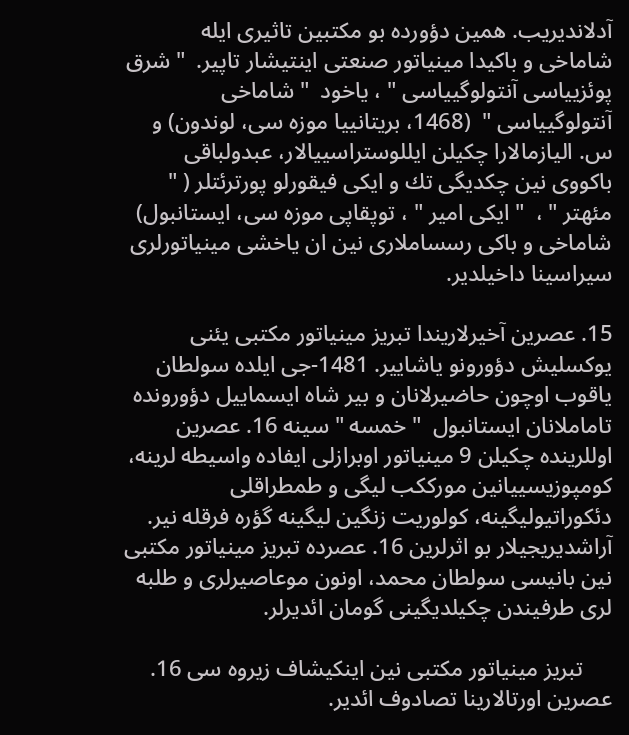آدلاندیریب. همین دؤورده بو مكتبین تاثیری ایله شاماخی و باكیدا مینیاتور صنعتی اینتیشار تاپیر.  " شرق پوئزییاسی آنتولوگییاسی " ، یاخود  " شاماخی آنتولوگییاسی "  (1468، بریتانییا موزه سی، لوندون) و س. الیازمالارا چكیلن ایللوستراسییالار، عبدولباقی باكووی نین چكدیگی تك و ایكی فیقورلو پورترئتلر ( " مئهتر " ،  " ایكی امیر " ، توپقاپی موزه سی، ایستانبول) شاماخی و باكی رسساملاری نین ان یاخشی مینیاتورلری سیراسینا داخیلدیر.

15. عصرین آخیرلاریندا تبریز مینیاتور مكتبی یئنی یوكسلیش دؤورونو یاشاییر. 1481-جی ایلده سولطان یاقوب اوچون حاضیرلانان و بیر شاه ایسماییل دؤورونده تاماملانان ایستانبول  " خمسه " سینه 16. عصرین اوللرینده چكیلن 9 مینیاتور اوبرازلی ایفاده واسیطه لرینه، كومپوزیسییانین مورككب لیگی و طمطراقلی دئكوراتیولیگینه، كولوریت زنگین لیگینه گؤره فرقله نیر. آراشدیریجیلار بو اثرلرین 16. عصرده تبریز مینیاتور مكتبی نین بانیسی سولطان محمد، اونون موعاصیرلری و طلبه لری طرفیندن چكیلدیگینی گومان ائدیرلر.

     تبریز مینیاتور مكتبی نین اینكیشاف زیروه سی 16. عصرین اورتالارینا تصادوف ائدیر.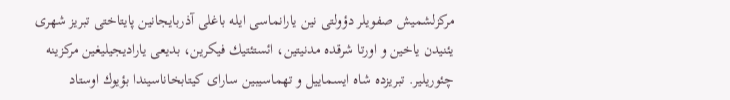مركزلشمیش صفویلر دؤولتی نین یارانماسی ایله باغلی آذربایجانین پایتاختی تبریز شهری یئنیدن یاخین و اورتا شرقده مدنیتین، ائستئتیك فیكرین، بدیعی یارادیجیلیغین مركزینه چئوریلیر. تبریزده شاه ایسماییل و تهماسیبین سارای كیتابخاناسیندا بؤیوك اوستاد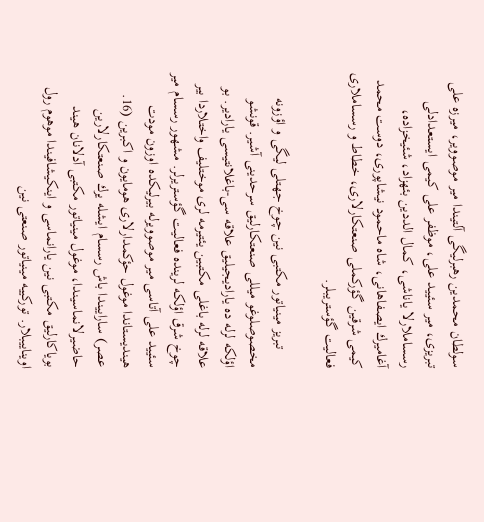سولطان محمدین رهبرلیگی آلتیندا میر موصوویر، میرزه علی تبریزی، میر سئیید علی، موظفر علی كیمی ایستعدادلی رسساملارلا یاناشی، كمال الددین بئهزاد، شئیخزاده، آغامیرك ایصفاهانی، شاه ماحمود نیشاپوری، دوست محمد كیمی شرقین گؤركملی صنعتكارلاری، خطاط و رسساملاری فعالیت گؤستریبلر.

     تبریز مینیاتور مكتبی نین چوخ جهتلی لیگی و اؤزونه مخصوصلوغو میللی صنعتكارلیق سرحدینی آشیر. قونشو اؤلكه لرله ده یارادیجیلیق علاقه سی-باغلانتیسی یارادیر. بو علاقه لرله باغلی مكتبین یئتیرمه لری موختلیف واختلاردا بیر چوخ شرق اؤلكه لرینده فعالیت گؤستریرلر. مشهور رسسام میر سئیید علی آتاسی میر موصوویرله بیرلیكده اوزون مودت هیندیستاندا موغول حؤكمدارلاری هومایون و اكبرین (16. عصر) ساراییندا باش رسسام ایشله یرك صنعتكارلارین حاضیرلانماسیندا، موغول مینیاتور مكتبی آدلانان هیند بویاكارلیق مكتبی نین یارانماسی و اینكیشافیندا موهوم رول اویناییبلار. توركییه مینیاتور صنعتی نین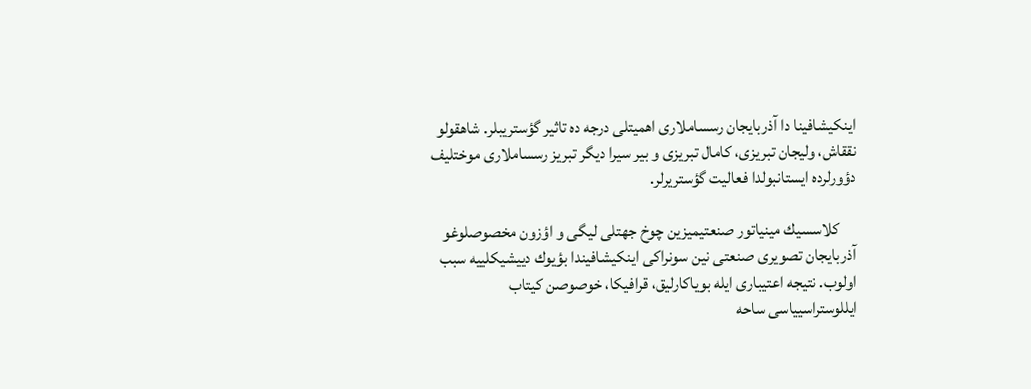اینكیشافینا دا آذربایجان رسساملاری اهمیتلی درجه ده تاثیر گؤستریبلر. شاهقولو نققاش، ولیجان تبریزی، كامال تبریزی و بیر سیرا دیگر تبریز رسساملاری موختلیف دؤورلرده ایستانبولدا فعالیت گؤستریرلر.

     كلاسسیك مینیاتور صنعتیمیزین چوخ جهتلی لیگی و اؤزون مخصوصلوغو آذربایجان تصویری صنعتی نین سونراكی اینكیشافیندا بؤیوك دییشیكلییه سبب اولوب. نتیجه اعتیباری ایله بویاكارلیق، قرافیكا، خوصوصن كیتاب ایللوستراسییاسی ساحه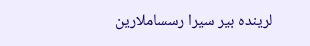لرینده بیر سیرا رسساملارین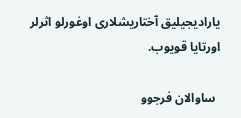یارادیجیلیق آختاریشلاری اوغورلو اثرلر اورتایا قویوب.

 ساوالان فرجوو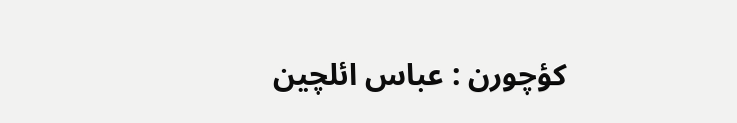كؤچورن : عباس ائلچین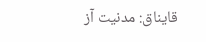قایناق: مدنیت آز